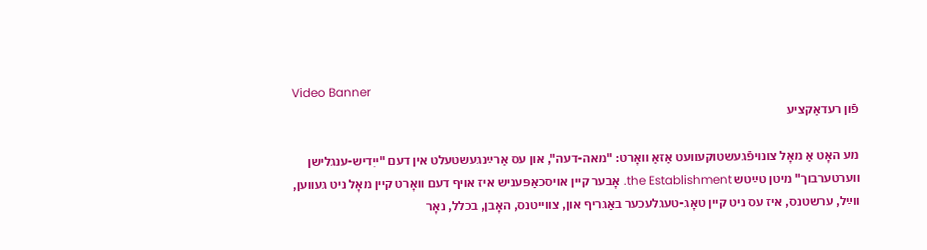Video Banner
פֿון רעדאַקציע

מע האָט אַ מאָל צונויפֿגעשטוקעוועט אַזאַ וואָרט: "מאה-דעה", און עס אַרײַנגעשטעלט אין דעם "ייִדיש-ענגלישן ווערטערבוך" מיטן טײַטש the Establishment. אָבער קיין אויסכאַפּעניש איז אויף דעם וואָרט קיין מאָל ניט געווען, ווײַל, ערשטנס, איז עס ניט קיין טאָג-טעגלעכער באַגריף און, צווייטנס, האָבן, בכלל, נאָר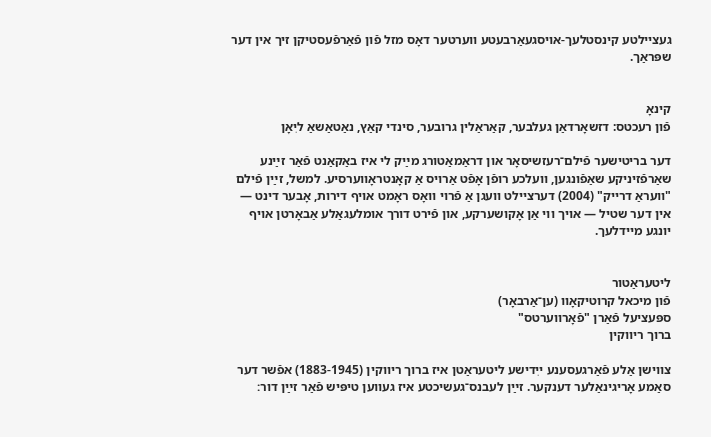געציילטע קינסטלעך-אויסגעאַרבעטע ווערטער דאָס מזל פֿון פֿאַרפֿעסטיקן זיך אין דער שפּראַך.


קינאָ
פֿון רעכטס: דזשאָרדאַן געלבער, קאַראַלין גרובער, סינדי קאַץ, נאַטאַשאַ ליִאָן

דער בריטישער פֿילם־רעזשיסאָר און דראַמאַטורג מײַק לי איז באַקאַנט פֿאַר זײַנע שאַרפֿזיניקע שאַפֿונגען, וועלכע רופֿן אָפֿט אַרויס אַ קאָנטראָווערסיע. למשל, זײַן פֿילם "וועראַ דרייק" (2004) דערציילט וועגן אַ פֿרוי וואָס ראָמט אויף דירות, אָבער דינט — אין דער שטיל — אויך ווי אַן אָקושערקע, און פֿירט דורך אומלעגאַלע אַבאָרטן אויף יונגע מיידלעך.


ליטעראַטור
פֿון מיכאל קרוטיקאָוו (ען־אַרבאָר)
ספּעציעל פֿאַרן "פֿאָרװערטס"
ברוך ריווקין

צווישן אַלע פֿאַרגעסענע ייִדישע ליטעראַטן איז ברוך ריווקין (1883-1945) אפֿשר דער סאַמע אָריגינאַלער דענקער. זײַן לעבנס־געשיכטע איז געווען טיפּיש פֿאַר זײַן דור׃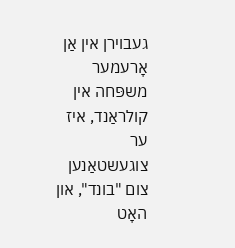געבוירן אין אַן אָרעמער משפּחה אין קולראַנד, איז ער צוגעשטאַנען צום "בונד", און האָט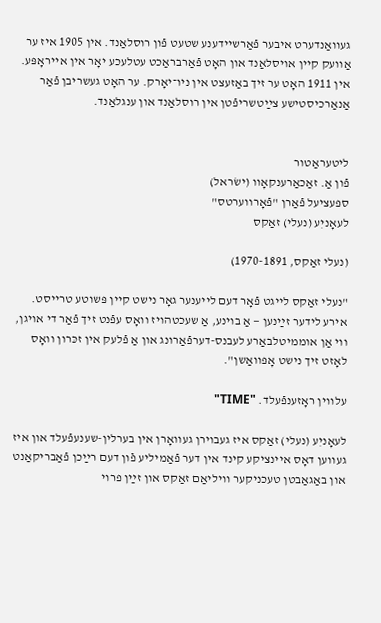געוואַנדערט איבער פֿאַרשיידענע שטעט פֿון רוסלאַנד. אין 1905 איז ער אַוועק קיין אויסלאַנד און האָט פֿאַרבראַכט עטלעכע יאָר אין אייראָפּע. אין 1911 האָט ער זיך באַזעצט אין ניו־יאָרק. ער האָט געשריבן פֿאַר אַנאַרכיסטישע צײַטשריפֿטן אין רוסלאַנד און ענגלאַנד.


ליטעראַטור
פֿון אַ. זאַכאַרענקאָוו (ישׂראל)
ספּעציעל פֿאַרן "פֿאָרװערטס"
לעאָניִע (נעלי) זאַקס

(נעלי זאַקס, 1970-1891)

"נעלי זאַקס לייגט פֿאָר דעם לייענער גאָר נישט קיין פּשוטע טרייסט. אירע לידער זײַנען — אַ בוינע, אַ שעכטהויז וואָס עפֿנט זיך פֿאַר די אויגן, ווי אַן אוממיטלבאַרע לעבנס-דערפֿאַרונג און אַ פֿלעק אין זכּרון וואָס לאָזט זיך נישט אָפּוואַשן".

עלווין ראָזענפֿעלד. "TIME"

לעאָניִע (נעלי) זאַקס איז געבוירן געוואָרן אין בערלין-שענעפֿעלד און איז געווען דאָס איינציקע קינד אין דער פֿאַמיליע פֿון דעם רײַכן פֿאַבריקאַנט און באַגאַבטן טעכניקער וויליאַם זאַקס און זײַן פרוי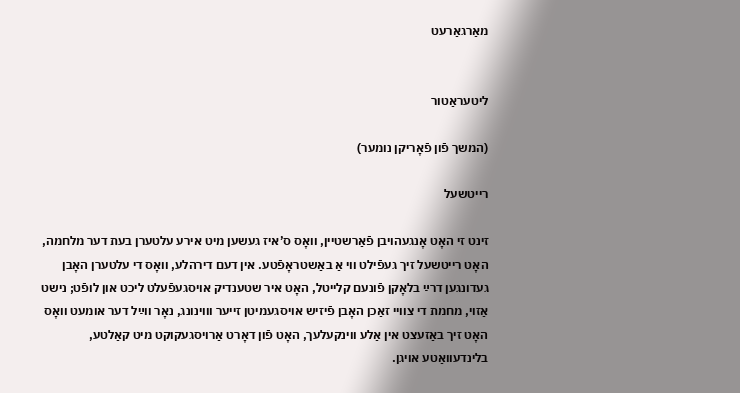מאַרגאַרעט


ליטעראַטור

(המשך פֿון פֿאָריקן נומער)

רייטשעל

זינט זי האָט אָנגעהויבן פֿאַרשטיין, וואָס ס’איז געשען מיט אירע עלטערן בעת דער מלחמה, האָט רייטשעל זיך געפֿילט ווי אַ באַשטראָפֿטע. אין דעם דירהלע, וואָס די עלטערן האָבן געדונגען דרײַ בלאָקן פֿונעם קלייטל, האָט איר שטענדיק אויסגעפֿעלט ליכט און לופֿט; נישט אַזוי, מחמת די צוויי זאַכן האָבן פֿיזיש אויסגעמיטן זייער וווינונג, נאָר ווײַל דער אומעט וואָס האָט זיך באַזעצט אין אַלע ווינקעלעך, האָט פֿון דאָרט אַרויסגעקוקט מיט קאַלטע, בלינדעוואַטע אויגן.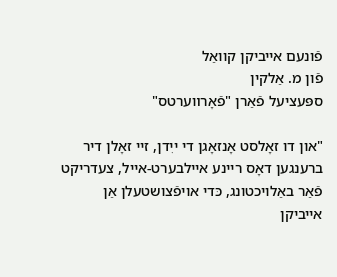פֿונעם אייביקן קוואַל
פֿון מ. אַלקין
ספּעציעל פֿאַרן "פֿאָרװערטס"

"און דו זאָלסט אָנזאָגן די ייִדן, זיי זאָלן דיר ברענגען דאָס ריינע איילבערט-אייל, צעדריקט פֿאַר באַלויכטונג, כּדי אויפֿצושטעלן אַן אייביקן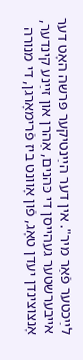לײַכטער פֿאַר מיר". אין דער הײַנטיקער פּרשה האָט דער אייבערשטער געהייסן די כּהנים, אַהרן און זײַנע קינדער, אָנצוצינדן יעדן טאָג, פֿון אָוונט ביז פֿרימאָרגן, די מנורה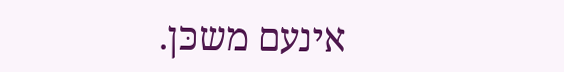אינעם משכּן.